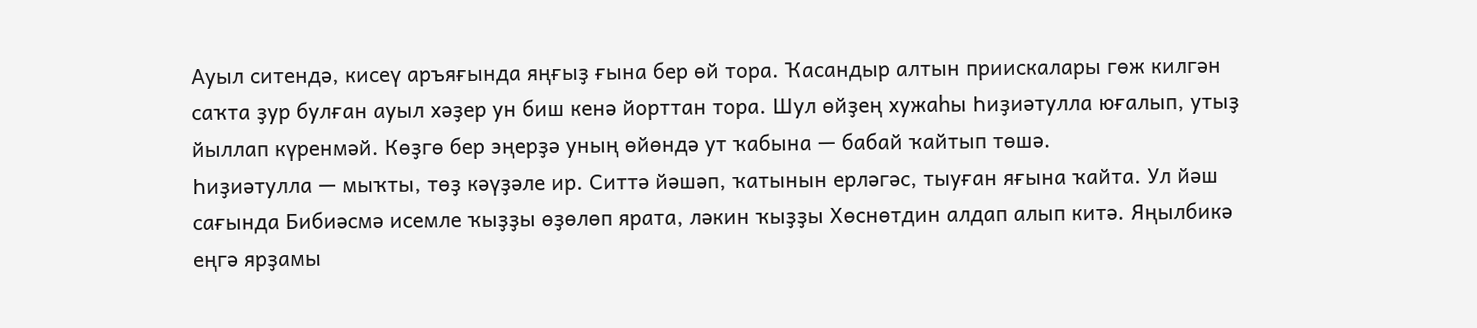Ауыл ситендә, кисеү аръяғында яңғыҙ ғына бер өй тора. Ҡасандыр алтын приискалары гөж килгән саҡта ҙур булған ауыл хәҙер ун биш кенә йорттан тора. Шул өйҙең хужаһы Һиҙиәтулла юғалып, утыҙ йыллап күренмәй. Көҙгө бер эңерҙә уның өйөндә ут ҡабына — бабай ҡайтып төшә.
Һиҙиәтулла — мыҡты, төҙ кәүҙәле ир. Ситтә йәшәп, ҡатынын ерләгәс, тыуған яғына ҡайта. Ул йәш сағында Бибиәсмә исемле ҡыҙҙы өҙөлөп ярата, ләкин ҡыҙҙы Хөснөтдин алдап алып китә. Яңылбикә еңгә ярҙамы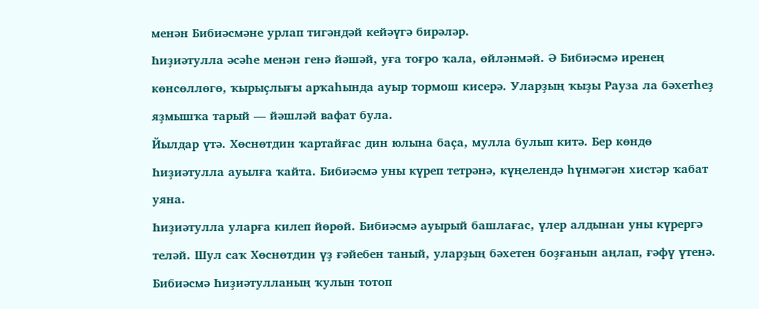менән Бибиәсмәне урлап тигәндәй кейәүгә бирәләр.
Һиҙиәтулла әсәһе менән генә йәшәй, уға тоғро ҡала, өйләнмәй. Ә Бибиәсмә иренең көнсөллөгө, ҡырыҫлығы арҡаһында ауыр тормош кисерә. Уларҙың ҡыҙы Рауза ла бәхетһеҙ яҙмышҡа тарый — йәшләй вафат була.
Йылдар үтә. Хөснөтдин ҡартайғас дин юлына баҫа, мулла булып китә. Бер көндө Һиҙиәтулла ауылға ҡайта. Бибиәсмә уны күреп тетрәнә, күңелендә һүнмәгән хистәр ҡабат уяна.
Һиҙиәтулла уларға килеп йөрөй. Бибиәсмә ауырый башлағас, үлер алдынан уны күрергә теләй. Шул саҡ Хөснөтдин үҙ ғәйебен таный, уларҙың бәхетен боҙғанын аңлап, ғәфү үтенә.
Бибиәсмә Һиҙиәтулланың ҡулын тотоп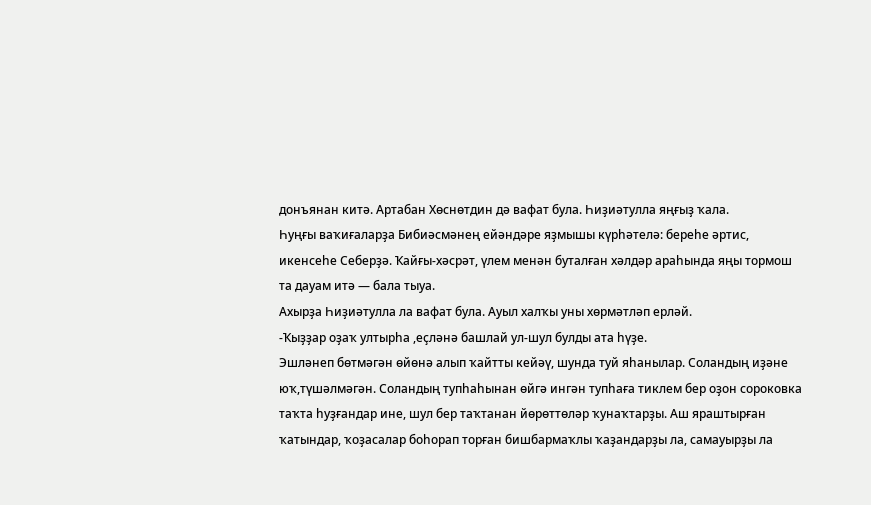донъянан китә. Артабан Хөснөтдин дә вафат була. Һиҙиәтулла яңғыҙ ҡала.
Һуңғы ваҡиғаларҙа Бибиәсмәнең ейәндәре яҙмышы күрһәтелә: береһе әртис, икенсеһе Себерҙә. Ҡайғы-хәсрәт, үлем менән буталған хәлдәр араһында яңы тормош та дауам итә — бала тыуа.
Ахырҙа Һиҙиәтулла ла вафат була. Ауыл халҡы уны хөрмәтләп ерләй.
-Ҡыҙҙар оҙаҡ ултырһа ,еҫләнә башлай ул-шул булды ата һүҙе.
Эшләнеп бөтмәгән өйөнә алып ҡайтты кейәү, шунда туй яһанылар. Соландың иҙәне юҡ,түшәлмәгән. Соландың тупһаһынан өйгә ингән тупһаға тиклем бер оҙон сороковка таҡта һуҙғандар ине, шул бер таҡтанан йөрөттөләр ҡунаҡтарҙы. Аш яраштырған ҡатындар, ҡоҙасалар боһорап торған бишбармаҡлы ҡаҙандарҙы ла, самауырҙы ла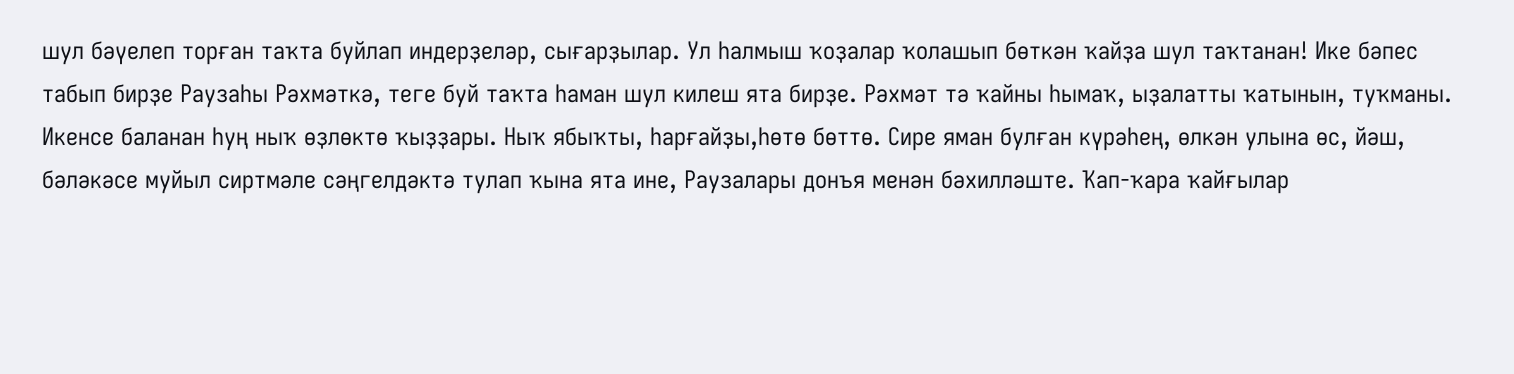шул бәүелеп торған таҡта буйлап индерҙеләр, сығарҙылар. Ул һалмыш ҡоҙалар ҡолашып бөткән ҡайҙа шул таҡтанан! Ике бәпес табып бирҙе Раузаһы Рәхмәткә, теге буй таҡта һаман шул килеш ята бирҙе. Рәхмәт тә ҡайны һымаҡ, ыҙалатты ҡатынын, туҡманы. Икенсе баланан һуң ныҡ өҙлөктө ҡыҙҙары. Ныҡ ябыҡты, һарғайҙы,һөтө бөттө. Сире яман булған күрәһең, өлкән улына өс, йәш, бәләкәсе муйыл сиртмәле сәңгелдәктә тулап ҡына ята ине, Раузалары донъя менән бәхилләште. Ҡап-ҡара ҡайғылар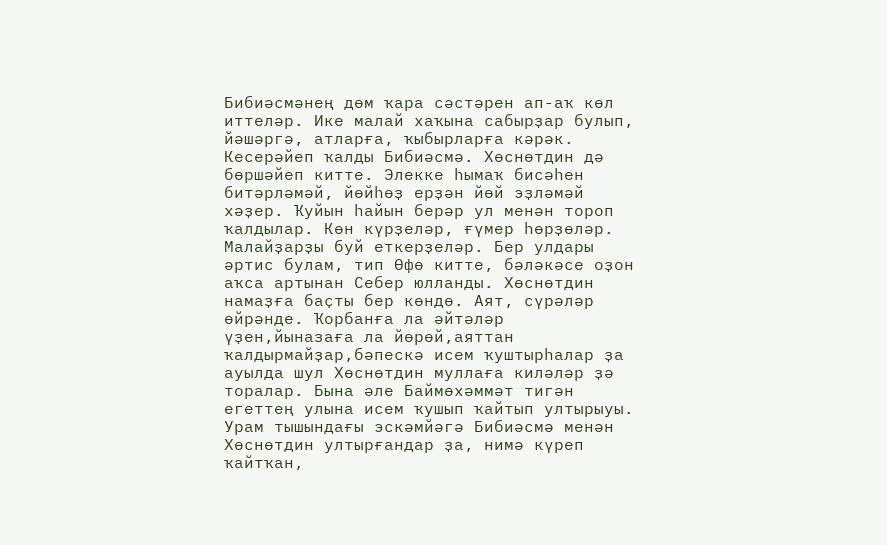Бибиәсмәнең дөм ҡара сәстәрен ап-аҡ көл иттеләр. Ике малай хаҡына сабырҙар булып, йәшәргә, атларға, ҡыбырларға кәрәк. Кесерәйеп ҡалды Бибиәсмә. Хөснөтдин дә бөршәйеп китте. Элекке һымаҡ бисәһен битәрләмәй, йөйһөҙ ерҙән йөй эҙләмәй хәҙер. Ҡуйын һайын берәр ул менән тороп ҡалдылар. Көн күрҙеләр, ғүмер һөрҙөләр. Малайҙарҙы буй еткерҙеләр. Бер улдары әртис булам, тип Өфө китте, бәләкәсе оҙон аҡса артынан Себер юлланды. Хөснөтдин намаҙға баҫты бер көндө. Аят, сүрәләр өйрәнде. Ҡорбанға ла әйтәләр үҙен,йыназаға ла йөрөй,аяттан ҡалдырмайҙар,бәпескә исем ҡуштырһалар ҙа ауылда шул Хөснөтдин муллаға киләләр ҙә торалар. Бына әле Баймөхәммәт тигән егеттең улына исем ҡушып ҡайтып ултырыуы. Урам тышындағы эскәмйәгә Бибиәсмә менән Хөснөтдин ултырғандар ҙа, нимә күреп ҡайтҡан,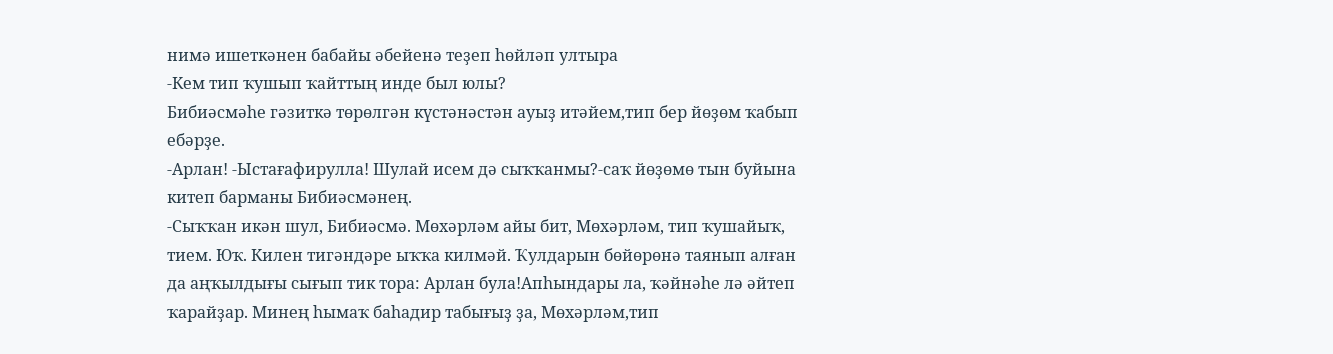нимә ишеткәнен бабайы әбейенә теҙеп һөйләп ултыра
-Кем тип ҡушып ҡайттың инде был юлы?
Бибиәсмәһе гәзиткә төрөлгән күстәнәстән ауыҙ итәйем,тип бер йөҙөм ҡабып ебәрҙе.
-Арлан! -Ыстағафирулла! Шулай исем дә сыҡҡанмы?-саҡ йөҙөмө тын буйына китеп барманы Бибиәсмәнең.
-Сыҡҡан икән шул, Бибиәсмә. Мөхәрләм айы бит, Мөхәрләм, тип ҡушайыҡ, тием. Юҡ. Килен тигәндәре ыҡҡа килмәй. Ҡулдарын бөйөрөнә таянып алған да аңҡылдығы сығып тик тора: Арлан була!Апһындары ла, ҡәйнәһе лә әйтеп ҡарайҙар. Минең һымаҡ баһадир табығыҙ ҙа, Мөхәрләм,тип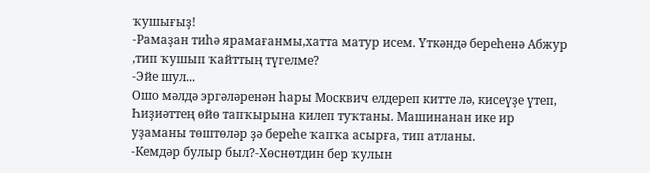ҡушығыҙ!
-Рамаҙан тиһә ярамағанмы,хатта матур исем. Үткәндә береһенә Абжур ,тип ҡушып ҡайттың түгелме?
-Эйе шул...
Ошо мәлдә эргәләренән һары Москвич елдереп китте лә, кисеүҙе үтеп, Һиҙиәттең өйө тапҡырына килеп туҡтаны. Машинанан ике ир уҙаманы төштөләр ҙә береһе ҡапҡа асырға, тип атланы.
-Кемдәр булыр был?-Хөснөтдин бер ҡулын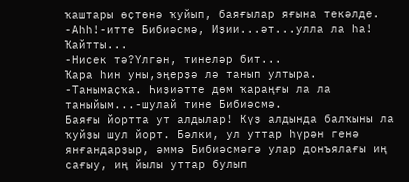ҡаштары өҫтөнә ҡуйып, баяғылар яғына текәлде.
-Аһһ!-итте Бибиәсмә, Иҙии...әт...улла ла һа! Ҡайтты...
-Нисек тә?Үлгән, тинеләр бит...
Ҡара һин уны,эңерҙә лә танып ултыра.
-Танымаҫҡа. Һиҙиәтте дөм ҡараңғы ла ла таныйым...-шулай тине Бибиәсмә.
Баяғы йортта ут алдылар! Күҙ алдында балҡыны ла ҡуйҙы шул йорт. Бәлки, ул уттар һүрән генә янғандарҙыр, әммә Бибиәсмәгә улар донъялағы иң сағыу, иң йылы уттар булып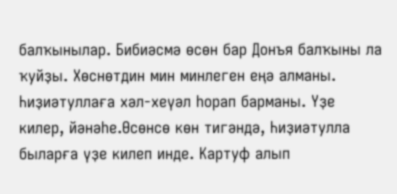балҡынылар. Бибиәсмә өсөн бар Донъя балҡыны ла ҡуйҙы. Хөснөтдин мин минлеген еңә алманы. Һиҙиәтуллаға хәл-хеүәл һорап барманы. Үҙе килер, йәнәһе.Өсөнсө көн тигәндә, Һиҙиәтулла быларға үҙе килеп инде. Картуф алып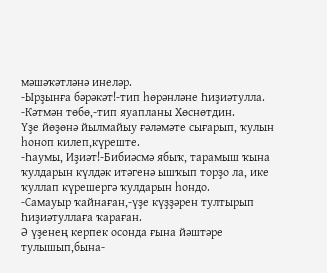мәшәҡәтләнә инеләр.
-Ырҙынға бәрәкәт!-тип һөрәнләне Һиҙиәтулла.
-Кәтмән төбө,-тип яуапланы Хөснөтдин.
Үҙе йөҙөнә йылмайыу ғәләмәте сығарып, ҡулын һоноп килеп,күреште.
-Һаумы, Иҙиәт!-Бибиәсмә ябыҡ, тарамыш ҡына ҡулдарын күлдәк итәгенә ышҡып торҙо ла, ике ҡуллап күрешергә ҡулдарын һондо.
-Самауыр ҡайнаған,-үҙе күҙҙәрен тултырып Һиҙиәтуллаға ҡараған.
Ә үҙенең керпек осонда ғына йәштәре тулышып,бына-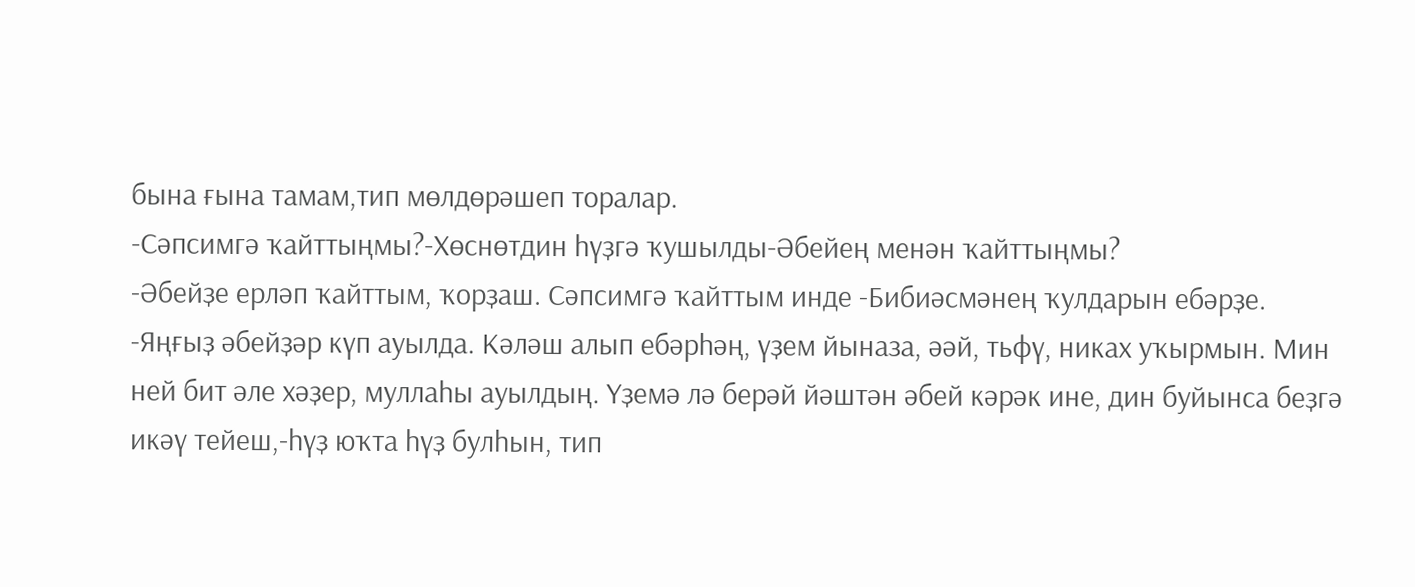бына ғына тамам,тип мөлдөрәшеп торалар.
-Сәпсимгә ҡайттыңмы?-Хөснөтдин һүҙгә ҡушылды-Әбейең менән ҡайттыңмы?
-Әбейҙе ерләп ҡайттым, ҡорҙаш. Сәпсимгә ҡайттым инде -Бибиәсмәнең ҡулдарын ебәрҙе.
-Яңғыҙ әбейҙәр күп ауылда. Кәләш алып ебәрһәң, үҙем йыназа, әәй, тьфү, никах уҡырмын. Мин ней бит әле хәҙер, муллаһы ауылдың. Үҙемә лә берәй йәштән әбей кәрәк ине, дин буйынса беҙгә икәү тейеш,-һүҙ юҡта һүҙ булһын, тип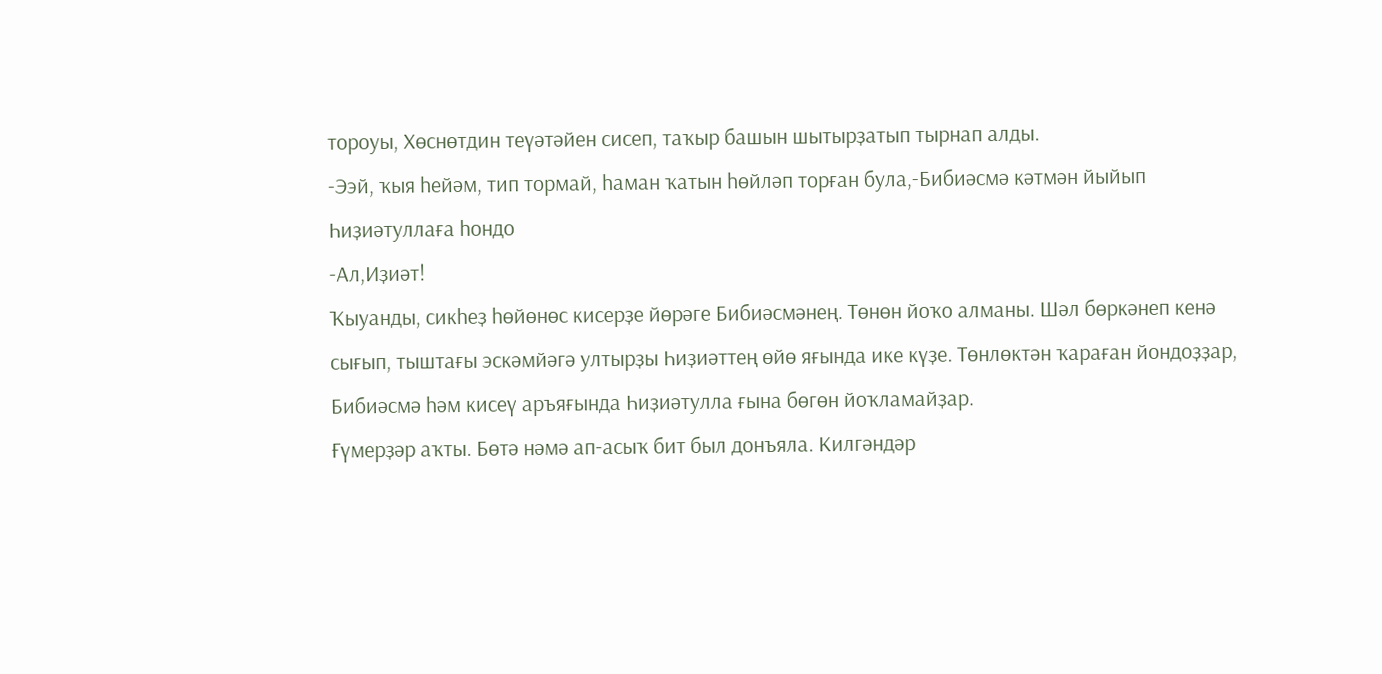тороуы, Хөснөтдин теүәтәйен сисеп, таҡыр башын шытырҙатып тырнап алды.
-Ээй, ҡыя һейәм, тип тормай, һаман ҡатын һөйләп торған була,-Бибиәсмә кәтмән йыйып Һиҙиәтуллаға һондо
-Ал,Иҙиәт!
Ҡыуанды, сикһеҙ һөйөнөс кисерҙе йөрәге Бибиәсмәнең. Төнөн йоҡо алманы. Шәл бөркәнеп кенә сығып, тыштағы эскәмйәгә ултырҙы Һиҙиәттең өйө яғында ике күҙе. Төнлөктән ҡараған йондоҙҙар, Бибиәсмә һәм кисеү аръяғында Һиҙиәтулла ғына бөгөн йоҡламайҙар.
Ғүмерҙәр аҡты. Бөтә нәмә ап-асыҡ бит был донъяла. Килгәндәр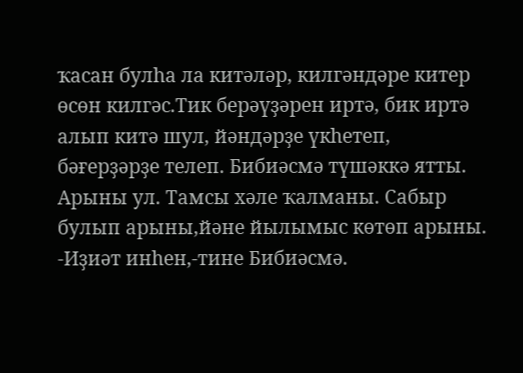ҡасан булһа ла китәләр, килгәндәре китер өсөн килгәс.Тик берәүҙәрен иртә, бик иртә алып китә шул, йәндәрҙе үкһетеп, бәғерҙәрҙе телеп. Бибиәсмә түшәккә ятты. Арыны ул. Тамсы хәле ҡалманы. Сабыр булып арыны,йәне йылымыс көтөп арыны.
-Иҙиәт инһен,-тине Бибиәсмә.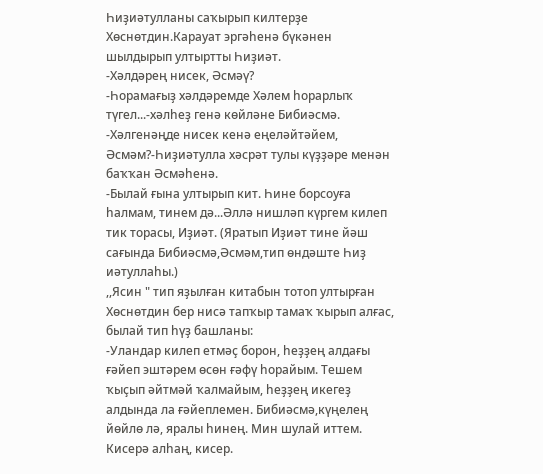Һиҙиәтулланы саҡырып килтерҙе Хөснөтдин.Карауат эргәһенә бүкәнен шылдырып ултыртты Һиҙиәт.
-Хәлдәрең нисек, Әсмәү?
-Һорамағыҙ хәлдәремде Хәлем һорарлыҡ түгел...-хәлһеҙ генә көйләне Бибиәсмә.
-Хәлгенәңде нисек кенә еңеләйтәйем, Әсмәм?-Һиҙиәтулла хәсрәт тулы күҙҙәре менән баҡҡан Әсмәһенә.
-Былай ғына ултырып кит. Һине борсоуға һалмам, тинем дә...Әллә нишләп күргем килеп тик торасы, Иҙиәт. (Яратып Иҙиәт тине йәш сағында Бибиәсмә,Әсмәм,тип өндәште Һиҙ иәтуллаһы.)
,,Ясин " тип яҙылған китабын тотоп ултырған Хөснөтдин бер нисә тапҡыр тамаҡ ҡырып алғас, былай тип һүҙ башланы:
-Уландар килеп етмәҫ борон, һеҙҙең алдағы ғәйеп эштәрем өсөн ғәфү һорайым. Тешем ҡыҫып әйтмәй ҡалмайым, һеҙҙең икегеҙ алдында ла ғәйеплемен. Бибиәсмә,күңелең йөйлө лә, яралы һинең. Мин шулай иттем. Кисерә алһаң, кисер.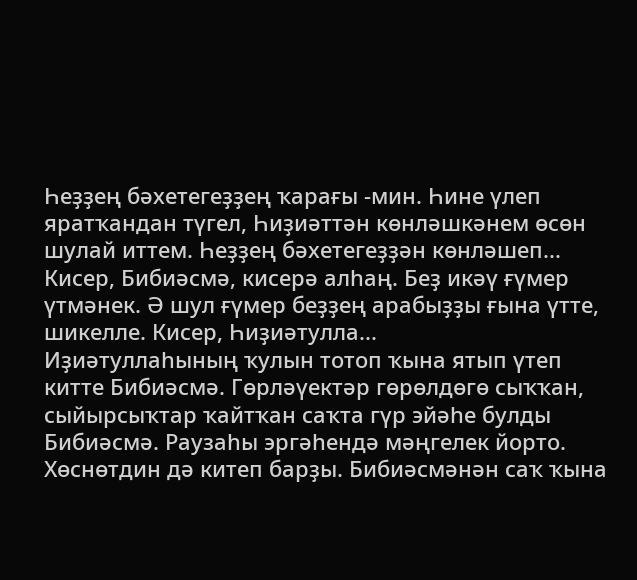Һеҙҙең бәхетегеҙҙең ҡарағы -мин. Һине үлеп яратҡандан түгел, Һиҙиәттән көнләшкәнем өсөн шулай иттем. Һеҙҙең бәхетегеҙҙән көнләшеп... Кисер, Бибиәсмә, кисерә алһаң. Беҙ икәү ғүмер үтмәнек. Ә шул ғүмер беҙҙең арабыҙҙы ғына үтте, шикелле. Кисер, Һиҙиәтулла...
Иҙиәтуллаһының ҡулын тотоп ҡына ятып үтеп китте Бибиәсмә. Гөрләүектәр гөрөлдөгө сыҡҡан, сыйырсыҡтар ҡайтҡан саҡта гүр эйәһе булды Бибиәсмә. Раузаһы эргәһендә мәңгелек йорто. Хөснөтдин дә китеп барҙы. Бибиәсмәнән саҡ ҡына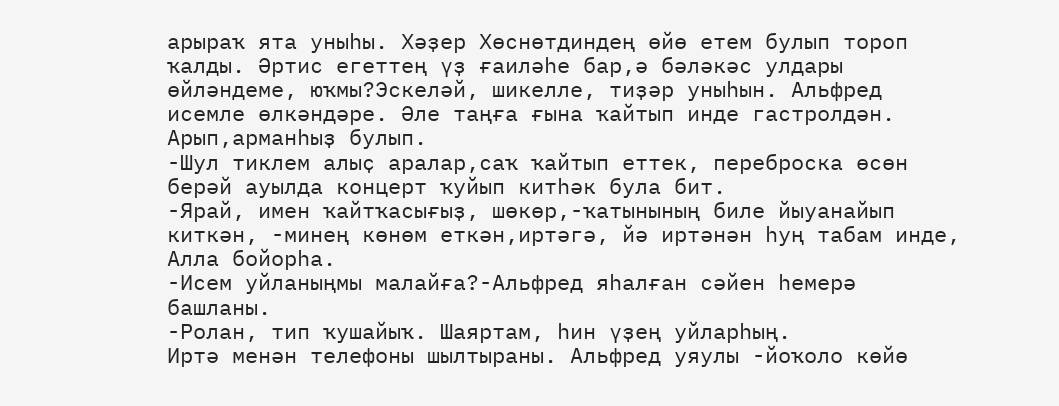арыраҡ ята уныһы. Хәҙер Хөснөтдиндең өйө етем булып тороп ҡалды. Әртис егеттең үҙ ғаиләһе бар,ә бәләкәс улдары өйләндеме, юҡмы?Эскеләй, шикелле, тиҙәр уныһын. Альфред исемле өлкәндәре. Әле таңға ғына ҡайтып инде гастролдән. Арып,арманһыҙ булып.
-Шул тиклем алыҫ аралар,саҡ ҡайтып еттек, переброска өсөн берәй ауылда концерт ҡуйып китһәк була бит.
-Ярай, имен ҡайтҡасығыҙ, шөкөр,-ҡатынының биле йыуанайып киткән, -минең көнөм еткән,иртәгә, йә иртәнән һуң табам инде, Алла бойорһа.
-Исем уйланыңмы малайға?-Альфред яһалған сәйен һемерә башланы.
-Ролан, тип ҡушайыҡ. Шаяртам, һин үҙең уйларһың.
Иртә менән телефоны шылтыраны. Альфред уяулы -йоҡоло көйө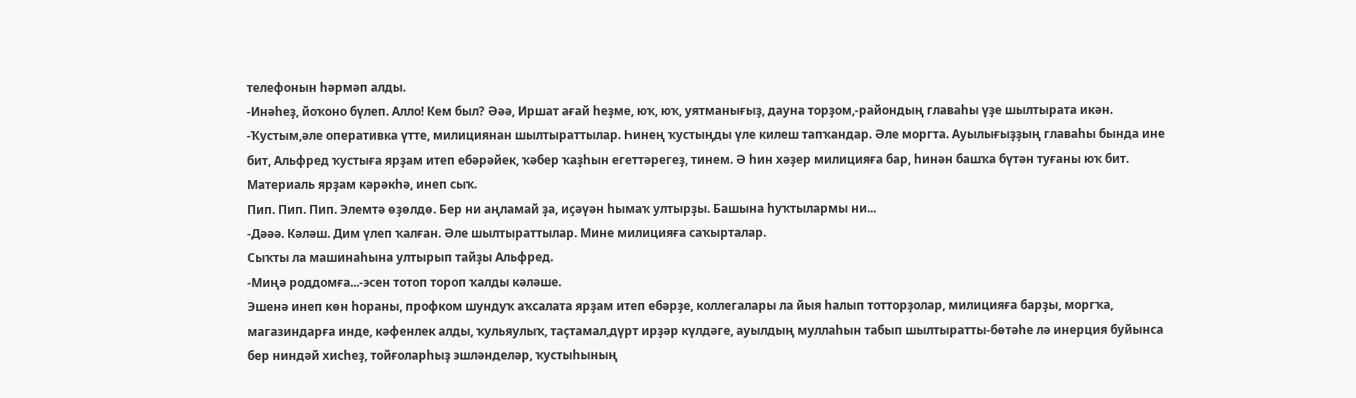телефонын һәрмәп алды.
-Инәһеҙ, йоҡоно бүлеп. Алло! Кем был? Әәә, Иршат ағай һеҙме, юҡ, юҡ, уятманығыҙ, дауна торҙом,-райондың главаһы үҙе шылтырата икән.
-Ҡустым,әле оперативка үтте, милициянан шылтыраттылар. Һинең ҡустыңды үле килеш тапҡандар. Әле моргта. Ауылығыҙҙың главаһы бында ине бит, Альфред ҡустыға ярҙам итеп ебәрәйек, ҡәбер ҡаҙһын егеттәрегеҙ, тинем. Ә һин хәҙер милицияға бар, һинән башҡа бүтән туғаны юҡ бит. Материаль ярҙам кәрәкһә, инеп сыҡ.
Пип. Пип. Пип. Элемтә өҙөлдө. Бер ни аңламай ҙа, иҫәүән һымаҡ ултырҙы. Башына һуҡтылармы ни...
-Дәәә. Кәләш. Дим үлеп ҡалған. Әле шылтыраттылар. Мине милицияға саҡырталар.
Сыҡты ла машинаһына ултырып тайҙы Альфред.
-Миңә роддомға...-эсен тотоп тороп ҡалды кәләше.
Эшенә инеп көн һораны, профком шундуҡ аҡсалата ярҙам итеп ебәрҙе, коллегалары ла йыя һалып тотторҙолар, милицияға барҙы, моргҡа, магазиндарға инде, кәфенлек алды, ҡульяулыҡ, таҫтамал,дүрт ирҙәр күлдәге, ауылдың муллаһын табып шылтыратты-бөтәһе лә инерция буйынса бер ниндәй хисһеҙ, тойғоларһыҙ эшләнделәр, ҡустыһының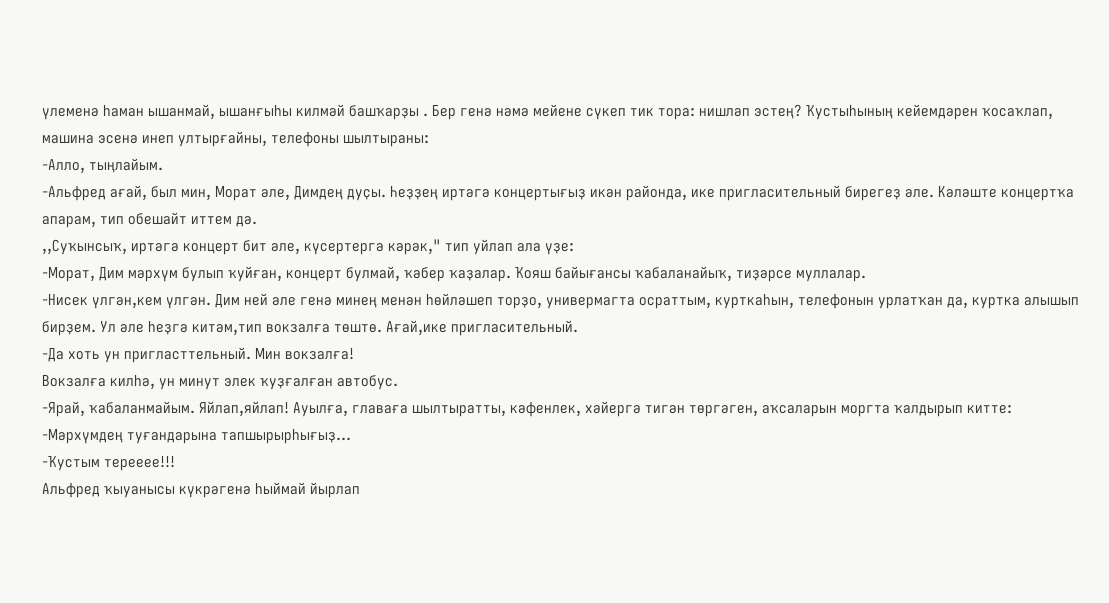үлеменә һаман ышанмай, ышанғыһы килмәй башҡарҙы . Бер генә нәмә мейене сүкеп тик тора: нишләп эстең? Ҡустыһының кейемдәрен ҡосаҡлап, машина эсенә инеп ултырғайны, телефоны шылтыраны:
-Алло, тыңлайым.
-Альфред ағай, был мин, Морат әле, Димдең дуҫы. Һеҙҙең иртәгә концертығыҙ икән районда, ике пригласительный бирегеҙ әле. Кәләште концертҡа апарам, тип обешайт иттем дә.
,,Суҡынсыҡ, иртәгә концерт бит әле, күсертергә кәрәк," тип уйлап ала үҙе:
-Морат, Дим мәрхүм булып ҡуйған, концерт булмай, ҡәбер ҡаҙалар. Ҡояш байығансы ҡабаланайыҡ, тиҙәрсе муллалар.
-Нисек үлгән,кем үлгән. Дим ней әле генә минең менән һөйләшеп торҙо, универмагта осраттым, курткаһын, телефонын урлатҡан да, куртка алышып бирҙем. Ул әле һеҙгә китәм,тип вокзалға төштө. Ағай,ике пригласительный.
-Да хоть ун пригласттельный. Мин вокзалға!
Вокзалға килһә, ун минут элек ҡуҙғалған автобус.
-Ярай, ҡабаланмайым. Яйлап,яйлап! Ауылға, главаға шылтыратты, кәфенлек, хәйергә тигән төргәген, аҡсаларын моргта ҡалдырып китте:
-Мәрхүмдең туғандарына тапшырырһығыҙ...
-Ҡустым терееее!!!
Альфред ҡыуанысы күкрәгенә һыймай йырлап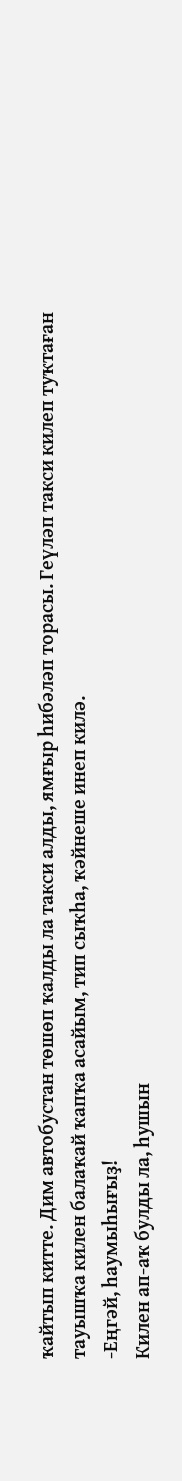ҡайтып китте. Дим автобустан төшөп ҡалды ла такси алды, ямғыр һибәләп торасы. Геүләп такси килеп туҡтаған тауышҡа килен балаҡай ҡапҡа асайым, тип сыҡһа, ҡәйнеше инеп килә.
-Еңгәй, һаумыһығыҙ!
Килен ап-аҡ булды ла, һушын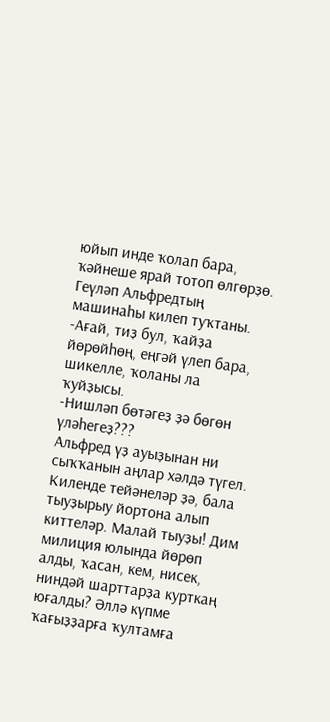юйып инде ҡолап бара, ҡәйнеше ярай тотоп өлгөрҙө. Геүләп Альфредтың машинаһы килеп туҡтаны.
-Ағай, тиҙ бул, ҡайҙа йөрөйһөң, еңгәй үлеп бара, шикелле, ҡоланы ла ҡуйҙысы.
-Нишләп бөтәгеҙ ҙә бөгөн үләһегеҙ???
Альфред үҙ ауыҙынан ни сыҡҡанын аңлар хәлдә түгел. Киленде тейәнеләр ҙә, бала тыуҙырыу йортона алып киттеләр. Малай тыуҙы! Дим милиция юлында йөрөп алды, ҡасан, кем, нисек, ниндәй шарттарҙа курткаң юғалды? Әллә күпме ҡағыҙҙарға ҡултамға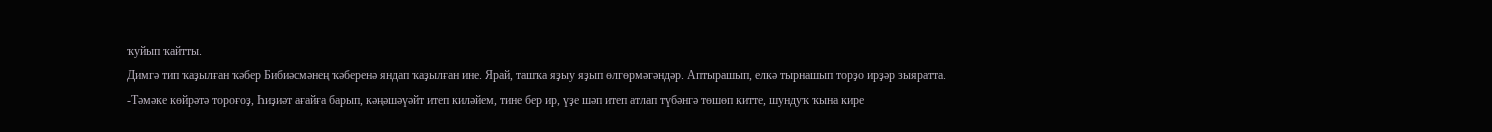ҡуйып ҡайтты.
Димгә тип ҡаҙылған ҡәбер Бибиәсмәнең ҡәберенә яндап ҡаҙылған ине. Ярай, ташҡа яҙыу яҙып өлгөрмәгәндәр. Аптырашып, елкә тырнашып торҙо ирҙәр зыяратта.
-Тәмәке көйрәтә тороғоҙ, Һиҙиәт ағайға барып, кәңәшәүәйт итеп киләйем, тине бер ир, үҙе шәп итеп атлап түбәнгә төшөп китте, шундуҡ ҡына кире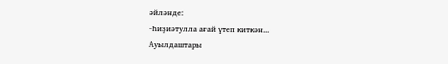әйләнде:
-Һиҙиәтулла ағай үтеп киткән...
Ауылдаштары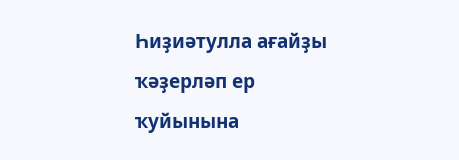Һиҙиәтулла ағайҙы ҡәҙерләп ер ҡуйынына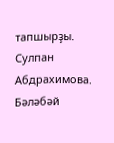тапшырҙы.
Сулпан Абдрахимова. Бәләбәй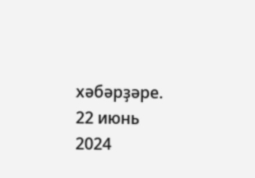хәбәрҙәре. 22 июнь 2024